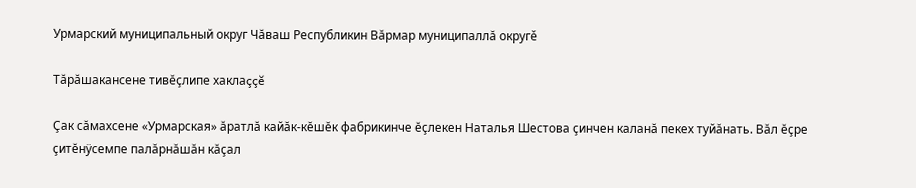Урмарский муниципальный округ Чăваш Республикин Вăрмар муниципаллă округě

Тăрăшакансене тивĕçлипе хаклаççĕ

Çак сăмахсене «Урмарская» ăратлă кайăк-кĕшĕк фабрикинче ĕçлекен Наталья Шестова çинчен каланă пекех туйăнать. Вăл ĕçре çитĕнÿсемпе палăрнăшăн кăçал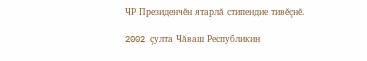ЧР Президенчĕн ятарлă стипендие тивĕçнĕ.

2002 çулта Чăваш Республикин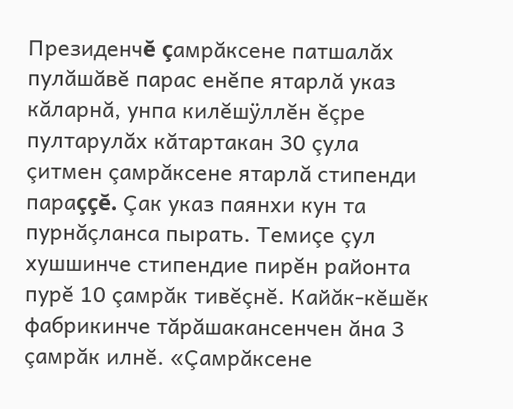Президенчĕ çамрăксене патшалăх пулăшăвĕ парас енĕпе ятарлă указ кăларнă, унпа килĕшÿллĕн ĕçре пултарулăх кăтартакан 30 çула çитмен çамрăксене ятарлă стипенди параççĕ. Çак указ паянхи кун та пурнăçланса пырать. Темиçе çул хушшинче стипендие пирĕн районта пурĕ 10 çамрăк тивĕçнĕ. Кайăк-кĕшĕк фабрикинче тăрăшакансенчен ăна 3 çамрăк илнĕ. «Çамрăксене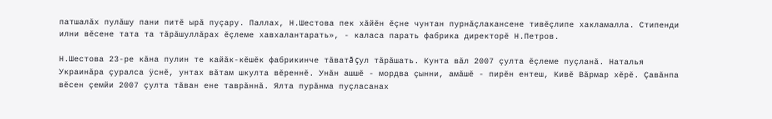патшалăх пулăшу пани питĕ ырă пуçару. Паллах, Н.Шестова пек хăйĕн ĕçне чунтан пурнăçлакансене тивĕçлипе хакламалла. Стипенди илни вĕсене тата та тăрăшуллăрах ĕçлеме хавхалантарать», - каласа парать фабрика директорĕ Н.Петров.

Н.Шестова 23-ре кăна пулин те кайăк-кĕшĕк фабрикинче тăватă çул тăрăшать. Кунта вăл 2007 çулта ĕçлеме пуçланă. Наталья Украинăра çуралса ÿснĕ, унтах вăтам шкулта вĕреннĕ. Унăн ашшĕ - мордва çынни, амăшĕ - пирĕн ентеш, Кивĕ Вăрмар хĕрĕ. Çавăнпа вĕсен çемйи 2007 çулта тăван ене таврăннă. Ялта пурăнма пуçласанах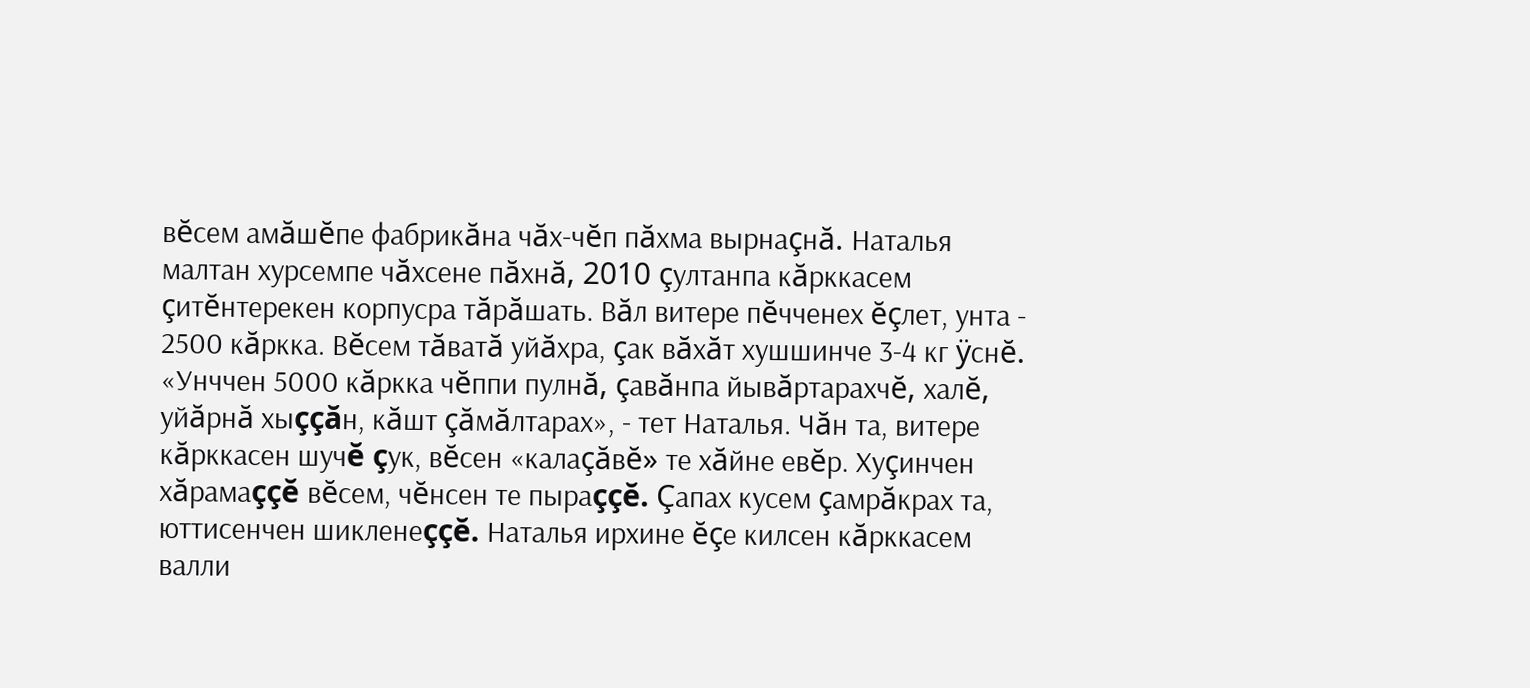вĕсем амăшĕпе фабрикăна чăх-чĕп пăхма вырнаçнă. Наталья малтан хурсемпе чăхсене пăхнă, 2010 çултанпа кăрккасем çитĕнтерекен корпусра тăрăшать. Вăл витере пĕчченех ĕçлет, унта - 2500 кăркка. Вĕсем тăватă уйăхра, çак вăхăт хушшинче 3-4 кг ÿснĕ. «Унччен 5000 кăркка чĕппи пулнă, çавăнпа йывăртарахчĕ, халĕ, уйăрнă хыççăн, кăшт çăмăлтарах», - тет Наталья. Чăн та, витере кăрккасен шучĕ çук, вĕсен «калаçăвĕ» те хăйне евĕр. Хуçинчен хăрамаççĕ вĕсем, чĕнсен те пыраççĕ. Çапах кусем çамрăкрах та, юттисенчен шикленеççĕ. Наталья ирхине ĕçе килсен кăрккасем валли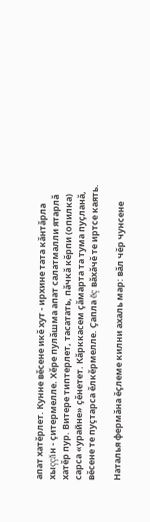апат хатĕрлет. Кунне вĕсене икĕ хут - ирхине тата кăнтăрла хыççăн - çитермелле. Хĕре пулăшма апат салатмалли ятарлă хатĕр пур. Витере типтерлет, тасатать, пăчкă кĕрпи (опилка) сарса «урайне» çĕнетет. Кăрккасем çăмарта та тума пуçланă, вĕсене те пуçтарса ĕлкĕрмелле. Çапла ĕç вăхăчĕ те иртсе каять.

Наталья фермăна ĕçлеме килни ахаль мар: вăл чĕр чунсене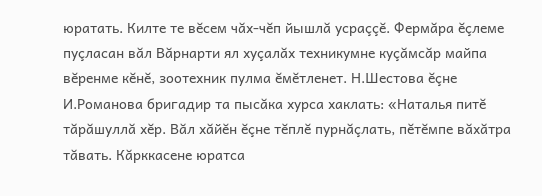юратать. Килте те вĕсем чăх-чĕп йышлă усраççĕ. Фермăра ĕçлеме пуçласан вăл Вăрнарти ял хуçалăх техникумне куçăмсăр майпа вĕренме кĕнĕ, зоотехник пулма ĕмĕтленет. Н.Шестова ĕçне И.Романова бригадир та пысăка хурса хаклать: «Наталья питĕ тăрăшуллă хĕр. Вăл хăйĕн ĕçне тĕплĕ пурнăçлать, пĕтĕмпе вăхăтра тăвать. Кăрккасене юратса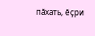пăхать, ĕçри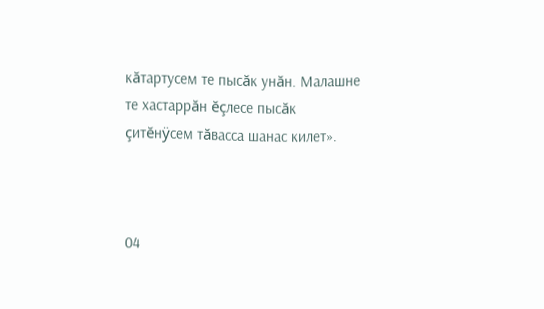кăтартусем те пысăк унăн. Малашне те хастаррăн ĕçлесе пысăк çитĕнÿсем тăвасса шанас килет».



04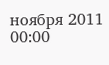ноября 2011
00:00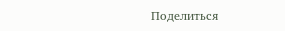Поделиться